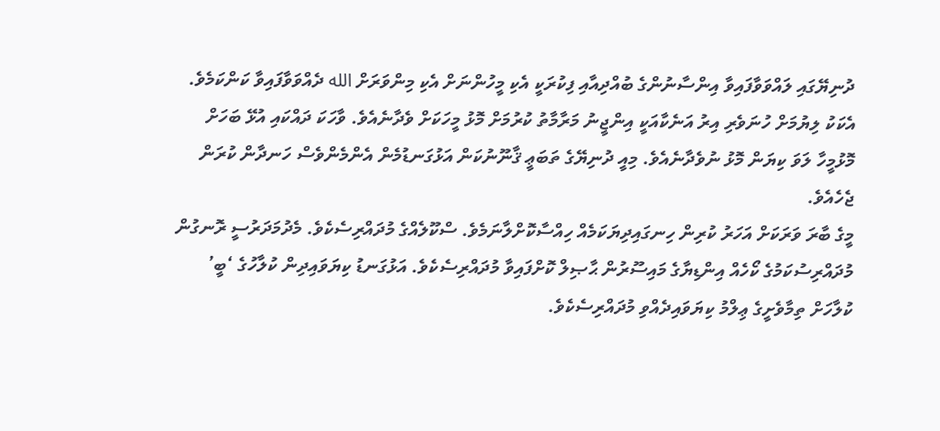ދުނިޔޭގައި ލައްވަވާފައިވާ އިންސާނުންގެ ބުއްދިއާއި ފިކުރަކީ އެކި މީހުންނަށް އެކި މިންވަރަށް الله ދެއްވަވާފައިވާ ކަންކަމެވެ. އެކަކު ލިޔުމަށް ހުނަވެރި އިރު އަނެކާއަކީ އިންޖީނު މަރާމާތު ކުރުމަށް މޮޅު މީހަކަށް ވެދާނެއެވެ. ވާހަކަ ދައްކައި އުޅޭ ބަހަށް މޮޅުމީހާ ލަވަ ކިޔަން މޮޅު ނުވެދާނެއެވެ. މިއީ ދުނިޔޭގެ ތަބަޢީ ޤާނޫނުކަން އަޅުގަނޑުމެން އެންމެންވެސް ހަނދާން ކުރަން ޖެހެއެވެ.
މީގެ ބާރަ ވަރަކަށް އަހަރު ކުރިން ހިނގައިދިޔަކަމެއް ހިއްސާކޮށްލާނަމެވެ. ސްކޫލެއްގެ މުދައްރިސެކެވެ. މެދުމަދަރުސީ ރޮނގުން މުދައްރިސުކަމުގެ ކޯހެއް އިންޑިޔާގެ މައިސޫރުން ޙާޞިލް ކޮށްފައިވާ މުދައްރިސެކެވެ. އަޅުގަނޑު ކިޔަވައިދިން ކުލާހުގެ ‘ބީ’ ކުލާހަށް ތިމާވެށީގެ ޢިލްމު ކިޔަވައިދެއްވި މުދައްރިސެކެވެ.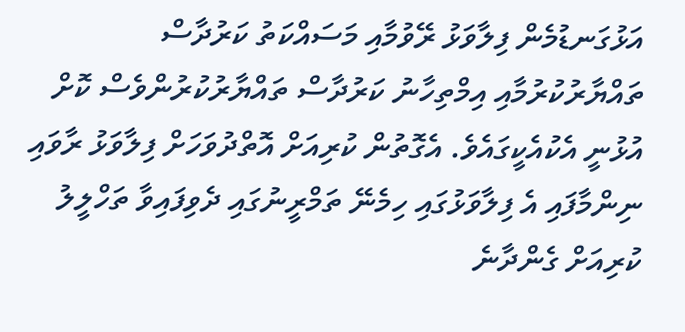އަޅުގަނޑުމެން ފިލާވަޅު ރޭވުމާއި މަސައްކަތު ކަރުދާސް ތައްޔާރުކުރުމާއި އިމްތިހާނު ކަރުދާސް ތައްޔާރުކުރުންވެސް ކޮށް އުޅުނީ އެކުއެކީގައެވެ. އެގޮތުން ކުރިއަށް އޮތްދުވަހަށް ފިލާވަޅު ރާވައި ނިންމާފައި އެ ފިލާވަޅުގައި ހިމެނޭ ތަމްރީނުގައި ދެވިފައިވާ ތަހްލީލު ކުރިއަށް ގެންދާނެ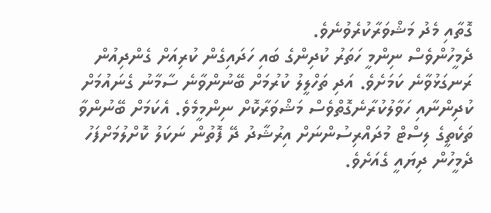ގޮތާއި މެދު މަޝްވަރާކުރެވުނެވެ.
ދެމީހުންވެސް ނިންމީ ހަތަރު ކުދިންގެ ބައި ހަދައިގެން ކުރިއަށް ގެންދިއުން ރަނގަޅުވާނެ ކަމަށެވެ. އަދި ތަހްލީލު ކުރުމަށް ބޭނުންވާނެ ސާމާނު ގެނައުމަށް ކުދިންނާއި ހަވާލުކުރާނެގޮތްވެސް މަޝްވަރާކޮށް ނިންމީމެވެ. އެކަމަށް ބޭނުންވާ ތަކެތީގެ ލިސްޓް މުދައްރިސުންނަށް އިރުޝާދު ދޭ ފޮތުން ނަކަލު ކޮށްލުމަށްފަހު ދެމީހުން ދިޔައީ ގެއަށެވެ.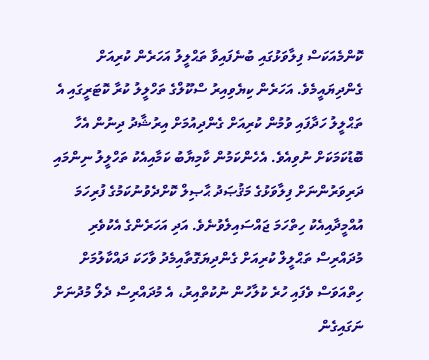ކޮންމެއަކަސް ފިލާވަޅުގައި ބުނެފައިވާ ތަޙްލީލު އަހަރެން ކުރިއަށް ގެންދިޔައީމެވެ. އަހަރެން ކިޔެވިއިރު ސްކޫލްގެ ތަހްލީލު ކުރާ ކޮޓަރީގައި އެ ތަޙްލީލު ހަދާފައި ވުމުން ކުރިއަށް ގެންދިއުމަށް އިރުޝާދު ދިނުން އެހާ ބޮޑުކަމަކަށް ނުވިއެވެ. އެހެންކަމުން ކާމިޔާބު ކަމާއިއެކު ތަހްލީލު ނިންމައި ދަރިވަރުންނަށް ފިލާވަޅުގެ މަޤުޞަދު ޙާޞިލް ކޮށްދެވުނުކަމުގެ ފުރިހަމަ އުއްމީދާއިއެކު ހިތްހަމަ ޖައްސައިލެވުނެވެ. އަދި އަހަރެންގެ އެކުވެރި މުދައްރިސް ތަޙްލީލް ކުރިއަށް ގެންދިޔަގޮތާއިމެދު ވާހަކަ ދައްކާލުމަށް ހިތްއަވަސް ވެފައި ހުރެ ކުލާހުން ނުކުތްއިރު، އެ މުދައްރިސް ދެލޯ މުދުނަށް ނަގައިގެން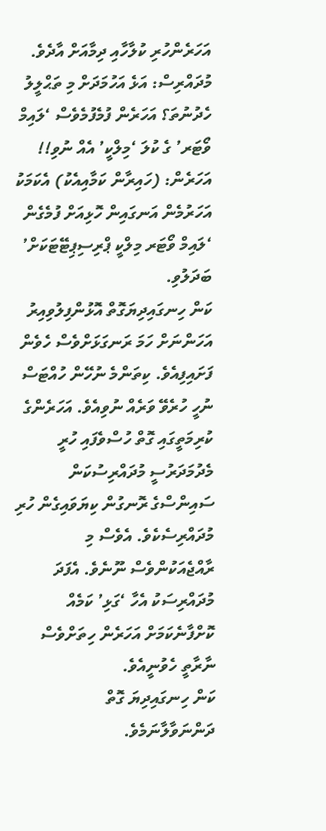އަހަރެންހުރި ކުލާހާއި ދިމާއަށް އާދެވެ.
މުދައްރިސް: އަޅެ އަހުމަދަށް މި ތަޙްލީލު ހެދުނުތަ؟ އަހަރެން ފުމެފުމެވެސް ‘ލައިމް ވޯޓަރ’ ގެ ކުލަ ‘މިލްކީ’ އެއް ނުވި!!
އަހަރެން: (ހައިރާން ކަމާއިއެކު) އެކަމަކު އަހަރުމެން އަނގައިން ހޮޅިއަށް ފުމެގެން ‘ލައިމް ވޯޓަރ މިލްކީ ޕްރިސިޕިޓޭޓަކަށް’ ބަދަލުވި.
ކަން ހިނގައިދިޔަގޮތް އޮޅުންފިލުވިއިރު އަހަންނަށް ހަމަ ރަނގަޅަށްވެސް ހެވެން ފަށައިފިއެވެ. ކިތަންމެ ނުހޭން ހުއްޓަސް ނުހީ ހުރެވޭ ވަރެއް ނުވިއެވެ. އަހަރެންގެ ކުރިމަތީގައި ގޮތް ހުސްވެފައި ހުރީ މެދުމަދަރުސީ މުދައްރިސުކަން ސައިންސްގެ ރޮނގުން ކިޔަވައިގެން ހުރި މުދައްރިސެކެވެ. އެވެސް މި ރާއްޖެއަކުންވެސް ނޫނެވެ. އެފަދަ މުދައްރިސަކު އެހާ ‘ގަޅި’ ކަމެއް ކޮށްފާނެކަމަށް އަހަރެން ހިތަށްވެސް ނާރާތީ ހެވުނީއެވެ.
ކަން ހިނގައިދިޔަ ގޮތް ދަންނަވާލާނަމެވެ.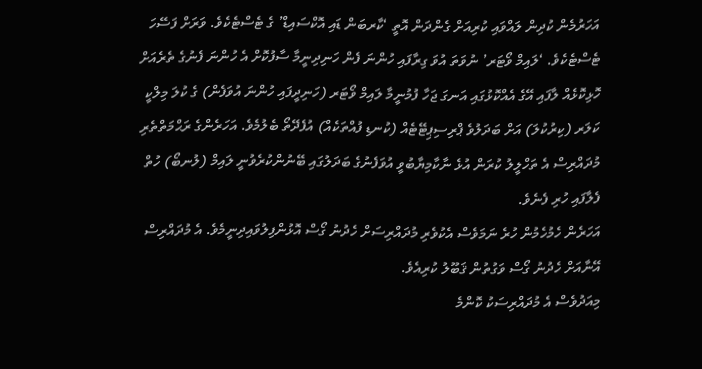އަހަރުމެން ކުދިން ލައްވައި ކުރިއަށް ގެންދަން އޮތީ ‘ކާރބަން ޑައި އޮކްސައިޑް’ ގެ ޓެސްޓެކެވެ. ވަރަށް ފަސޭހަ ޓެސްޓެކެވެ. ‘ލައިމް ވޯޓަރ’ ނުވަތަ އުވަ ގިރާފައި ހުންނަ ފެން ހަނިދިނީމާ ސާފުކޮށް އެ ހުންނަ ފެނުގެ ތެރެއަށް ހޮޅިކޮޅެއް ލާފައި އޭގެ އެއްކޮޅުގައި އަނގަ ޖަހާ ފުމުނީމާ ލައިމް ވޯޓަރ (ހަނިދީފައި ހުންނަ އުވަފެން) ގެ ކުލަ މިލްކީ ކަލަރ (ކިރުކުލަ) އަށް ބަދަލުވެ ޕްރިސިޕިޓޭޓެއް (ކުނޑި ފުއްތަކެއް) އުފެދޭތޯ ބެލުމެވެ. އަހަރެންގެ ރަޙްމަތްތެރި މުދައްރިސް އެ ތަހްލީލު ކުރަން އުޅެ ނާކާމިޔާބުވީ އުވަފެނުގެ ބަދަލުގައި ބޭނުންކުރެވުނީ ލައިމް (ލުނބޯ) ހުތް ފެލާފައި ހުރި ފެނެވެ.
އަހަރެން ހެމުހެމުން ހުރެ ނަމަވެސް އެކުވެރި މުދައްރިސަށް ހެދުނު ގޯސް އޮޅުންފިލުވައިދިނީމެވެ. އެ މުދައްރިސް އޭނާއަށް ހެދުނު ގޯސް ވަގުތުން ޤަބޫލު ކުރިއެވެ.
މިއަދުވެސް އެ މުދައްރިސަކު ކޮންމެ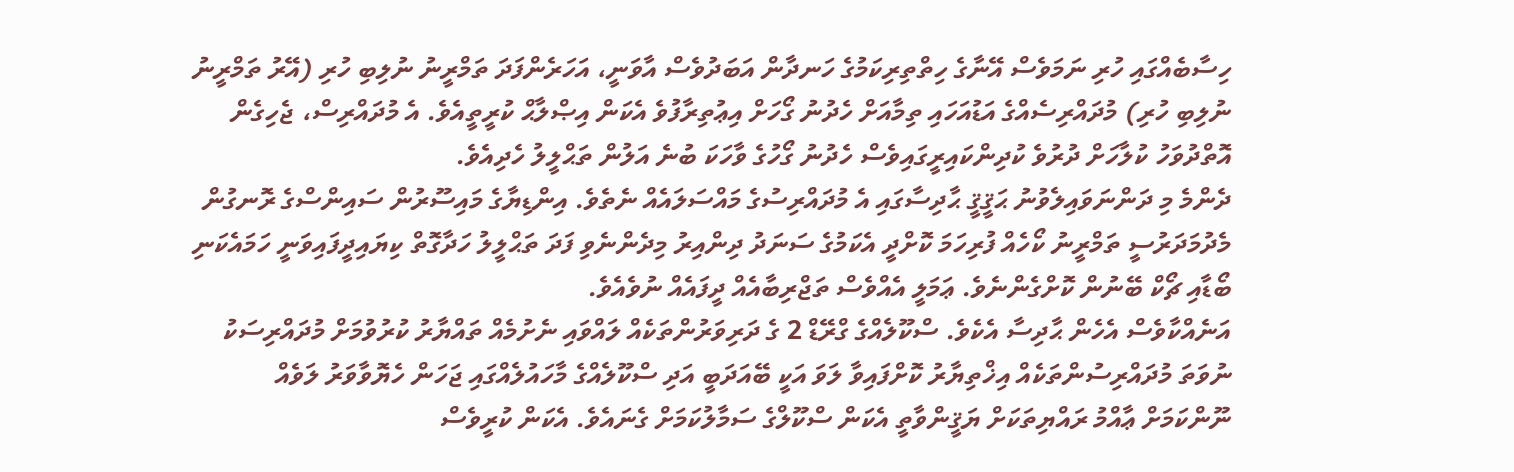ހިސާބެއްގައި ހުރި ނަމަވެސް އޭނާގެ ހިތްތިރިކަމުގެ ހަނދާން އަބަދުވެސް އާވަނީ، އަހަރެންފަދަ ތަމްރީނު ނުލިބި ހުރި (އޭރު ތަމްރީނު ނުލިބި ހުރި) މުދައްރިސެއްގެ އަޑުއަހައި ތިމާއަށް ހެދުނު ގޯހަށް އިޢުތިރާފުވެ އެކަން އިޞްލާޙް ކުރީތީއެވެ. އެ މުދައްރިސް، ޖެހިގެން އޮތްދުވަހު ކުލާހަށް ދުރުވެ ކުދިންކައިރީގައިވެސް ހެދުނު ގޯހުގެ ވާހަކަ ބުނެ އަލުން ތަޙްލީލު ހެދިއެވެ.
ދެންމެ މި ދަންނަވައިލެވުނު ޙަޤީޤީ ޙާދިސާގައި އެ މުދައްރިސުގެ މައްސަލައެއް ނެތެވެ. އިންޑިޔާގެ މައިސޫރުން ސައިންސްގެ ރޮނގުން މެދުމަދަރުސީ ތަމްރީނު ކޯހެއް ފުރިހަމަ ކޮށްދީ އެކަމުގެ ސަނަދު ދިންއިރު މިދެންނެވި ފަދަ ތަޙްލީލު ހަދާގޮތް ކިޔައިދީފައިވަނީ ހަމައެކަނި ބޯޑާއި ޗޯކް ބޭނުން ކޮށްގެންނެވެ. ޢަމަލީ އެއްވެސް ތަޖްރިބާއެއް ދީފައެއް ނުވެއެވެ.
އަނެއްކާވެސް އެހެން ޙާދިސާ އެކެވެ. ސްކޫލެއްގެ ގްރޭޑް 2 ގެ ދަރިވަރުންތަކެއް ލައްވައި ނެށުމެއް ތައްޔާރު ކުރުވުމަށް މުދައްރިސަކު ނުވަތަ މުދައްރިސުންތަކެއް އިޚްތިޔާރު ކޮށްފައިވާ ލަވަ އަކީ ބޭއަދަބީ އަދި ސްކޫލެއްގެ މާހައުލެއްގައި ޖަހަން ހެޔޮވާވަރު ލަވެއް ނޫންކަމަށް ޢާއްމު ރައްޔިތަކަށް ޔަޤީންވާތީ އެކަން ސްކޫލްގެ ސަމާލުކަމަށް ގެނައެވެ. އެކަން ކުރީވެސް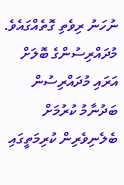ނުހަނު ރިވެތި ގޮތެއްގައެވެ. މުދައްރިސުންގެ ބޮލަށް އަރައި މުދައްރިސުން ބަދުނާމު ކުރުމަށް ބެލެނިވެރިން ކުރިމަތީގައި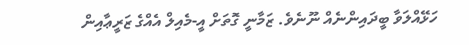ހަޅޭއްލަވާ ބީދައިންނެއް ނޫނެވެ. ޒަމާނީ ގޮތަށް އީ-މެއިލް އެއްގެ ޒަރީޢާއިން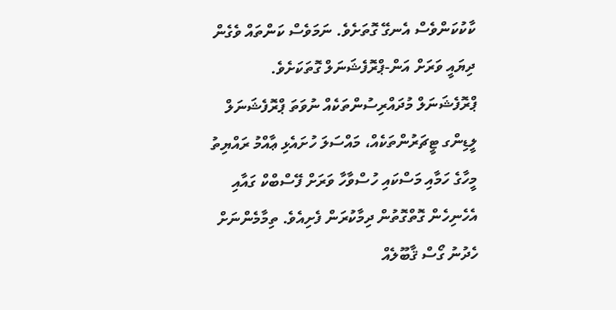ކާކުކަންވެސް އެނގޭ ގޮތަށެވެ. ނަމަވެސް ކަންތައް ވެގެން ދިޔައީ ވަރަށް އަން-ޕްރޮފެޝަނަލް ގޮތަކަށެވެ.
ޕްރޮފެޝަނަލް މުދައްރިސުންތަކެއް ނުވަތަ ޕްރޮފެޝަނަލް ލީޑިންގ ޓީޗަރުންތަކެއް، މައްސަލަ ހުށައެޅި ޢާއްމު ރައްޔިތު މީހާގެ ހަމާއި މަސްކައި ހުސްވާހާ ވަރަށް ފޭސްބްކް ގައާއި އެހެނިހެން ގޮތްގޮތުން ދިމާކުރަން ފެށިއެވެ. ތިމާމެންނަށް ހެދުނު ގޯސް ޤާބޫލެއް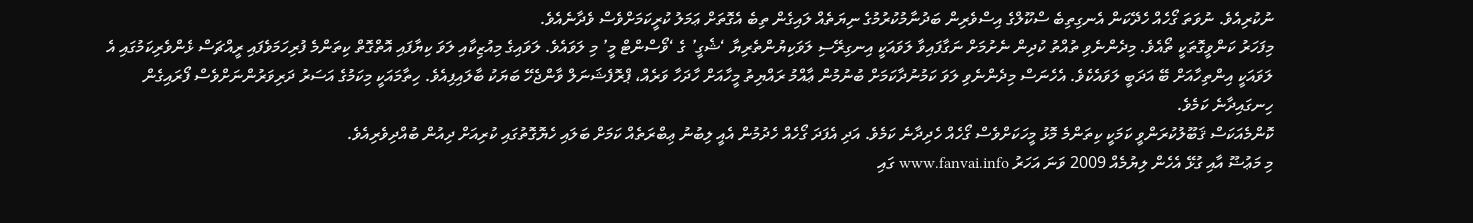ނުކުރިއެވެ. ނުވަތަ ގޯހެއް ހެދޭކަން އެނގިތިބެ ސްކޫލްގެ އިސްވެރިން ބަދުނާމުކުރުމުގެ ނިޔަތެއް ލައިގެން ތިބެ އެގޮތަށް ޢަމަލު ކުރީކަމަށްވެސް ވެދާނެއެވެ.
މިފަހަރު ކަންވީގޮތަކީ ތޯއެވެ. މިދެންނެވި ތުއްތު ކުދިން ނެށުމަށް ނަގާފައިވާ ލަވައަކީ އިނގިރޭސި ލަވަކިޔުންތެރިޔާ ‘ޝެގީ’ ގެ ‘ވޯސްންޓް މީ’ މި ލަވައެވެ. ލަވައިގެ މިއުޒިކާއި ލަވަ ކިޔާފައި އޮތްގޮތް ކިތަންމެ ފުރިހަމަވެފައި ރީއްޗަސް ޅެންވެރިކަމުގައި އެ ލަވައަކީ އިންތިހާއަށް ބޭ އަދަބީ ލަވައެކެވެ. އެހެނަސް މިދެންނެވި ލަވަ ކަމުނުދާކަމަށް ބުނުމުން ޢާއްމު ރައްޔިތު މީހާއަށް ހާދަހާ ވަރެއް، ޕްރޮފެޝަނަލް ވާންޖެހޭ ބަޔަކު ބާލައިފިއެވެ. ހިތާމައަކީ މިކަމުގެ އަސަރު ދަރިވަރުންނަށްވެސް ފޯރައިގެން ހިނގައިދާނެ ކަމެވެ.
ކޮންމެއަކަސް ޤަބޫލުކުރަންވީ ކަމަކީ ކިތަންމެ މޮޅު މީހަކަށްވެސް ގޯހެއް ހެދިދާނެ ކަމެވެ. އަދި އެފަދަ ގޯހެއް ހެދުމުން އެއީ ލިބުނު ޢިބްރަތެއް ކަމަށް ބަލައި ހެޔޮގޮތުގައި ކުރިއަށް ދިއުން ބުއްދިވެރިއެވެ.
މި މަޢުޟޫ އާއި ގުޅޭ އެހެން ލިޔުމެއް 2009 ވަނަ އަހަރު www.fanvai.info ގައި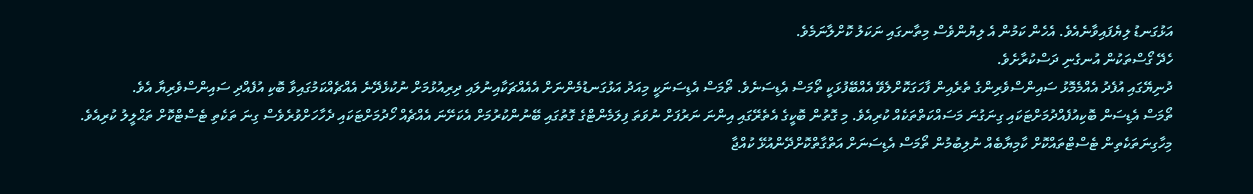އަޅުގަނޑު ލިޔެފައިވާނެއެވެ. އެހެން ކަމުން އެ ލިޔުންވެސް މިތާނގައި ނަކަލު ކޮށްލާނަމެވެ.
ހެދޭ ގޯސްތަކުން އުނގެނި ދަސްކުރާށެވެ.
ދުނިޔޭގައި އުފެދު އެއްމެމޮޅު ސައިންސްވެރިންގެ ތެރެއިން ފާހަގަކޮށްލެވޭ އެއްބޭފުޅަކީ ތޯމަސް އެޑިސަނެވެ. ތޯމަސް އެޑިސަނަކީ މިއަދު އަޅުގަނޑުމެންނަށް އެއެއްޗަކާއިނުލައި ދިރިއުޅުމަށް ނުކުޅެދޭނެ އެއްޗެއްކަމުގައިވާ ބޮކި އުފެއްދި ސައިންސްވެރިޔާ އެވެ.
ތޯމަސް އެޑިސަން ބޮކިއުފެއްދުމަށްޓަކައި ގިނަގުނަ މަސައްކަތްތަކެއް ކުރިއެވެ. މި ގޮތުން ބޮކީގެ އެތެރޭގައި އިންނަ ނަރުފަށް ނުވަތަ ފިލަމެންޓްގެ ގޮތުގައި ބޭނުންކުރުމަށް އެކަށޭނަ އެއްޗެއް ހޯދުމަށްޓަކައި ދެހާހަށްވުރެވެސް ގިނަ ތަކެތި ޓެސްޓްކޮށް ތަޙްލީލު ކުރިއެވެ. މިހާގިނަތަކެތިން ޓެސްޓްތައްކޮށް ކާމިޔާބެއް ނުލިބުމުން ތޯމަސް އެޑިސަނަށް އަތްގާތްކޮށްދޭންއުޅޭ ކުއްޖާ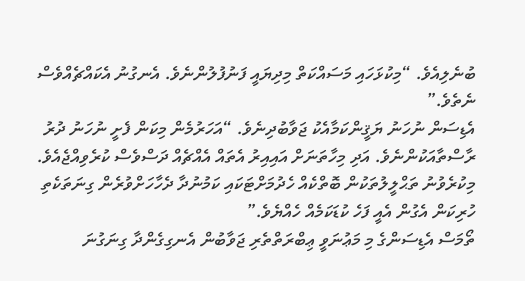ބުނެލިއެވެ. “މިކުޅަހައި މަސައްކަތް މިދިޔައީ ފަނުފުލުންނެވެ. އެނގުނު އެކައްޗެއްވެސް ނެތެވެ.”
އެޑިސަން ނުހަނު ޔަޤީންކަމާއެކު ޖަވާބުދިނެވެ. “އަހަރުމެން މިކަން ފެށީ ނުހަނު ދުރު ރާސްތާއަކުންނެވެ. އަދި މިހާތަނަށް އައިއިރު އެތައް އެއްޗެއް ދަސްވެސް ކުރެވިއްޖެއެވެ. މިކުރެވުނު ތަޙްލީލުތަކުން ބޮތްކެއް ހެދުމަށްޓަކައި ކަމުނުދާ ދެހާހަށްވުރެން ގިނަތަކެތި ހުރިކަން އެގުން އެއީ ފަހެ ކުޑަކަމެއް ހެއްޔެވެ.”
ތޯމަސް އެޑިސަންގެ މި މަޢުނަވީ ޢިބްރަތްތެރި ޖަވާބުން އެނގިގެންދާ ގިނަގުނަ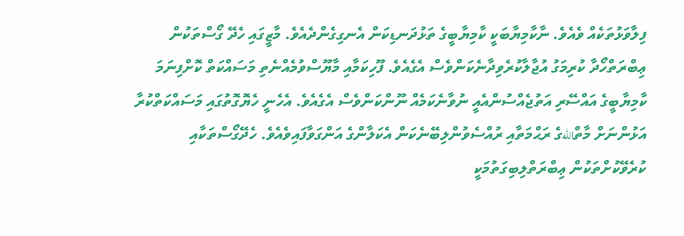ފިލާވަޅުތަކެއް ވެއެވެ. ނާކާމިޔާބަކީ ކާމިޔާބީގެ ތަޅުދަނޑިކަން އެނގިގެންދެއެވެ. މާޒީގައި ހެދޭ ގޯސްތަކުން ޢިބްރަތްހޯދާ ކުރިމަގު އުޖާލާކުރެވިދާނެކަންވެސް އެގެއެވެ. ފޫހިކަމާއި މާޔޫސްވުމެއްނެތި މަސައްކަތް ކޮށްފިނަމަ ކާމިޔާބީގެ އައްސޭރި އަތުޖެއްސުންއެއީ ނުވާނެކަމެއް ނޫންކަންވެސް އެގެއެވެ. އެހެނީ ހެޔޮގޮތުގައި މަސައްކަތްކުރާ އަޅުންނަށް މާތްاللهގެ ރަޙްމަތާއި ރުއްސެވުންލިބޭނެކަން އެކަލާންގެ އަންގަވާފައިވެއެވެ. ހެދޭގޯސްތަކާއި ކުރެވޭކުށްތަކުން ޢިބްރަތްލިބިގަތުމަކީ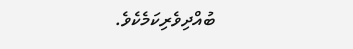ބުއްދިވެރިކަމެކެވެ.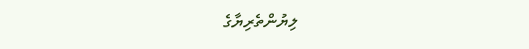ލިޔުންތެރިޔާގެ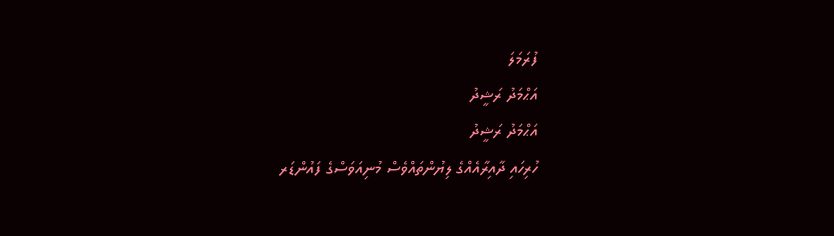ފުރަމަލަ
އަޙްމަދު ރަޝީދު
އަޙްމަދު ރަޝީދު
ހުރިހައި ދާއިރާއެއްގެ ލިޔުންތައްވެސް މުނިއަވަސްގެ ފައުންޑަރ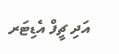އަދި ޗީފް އެޑިޓަރ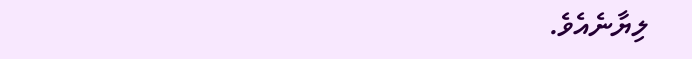ލިޔާނެއެވެ.